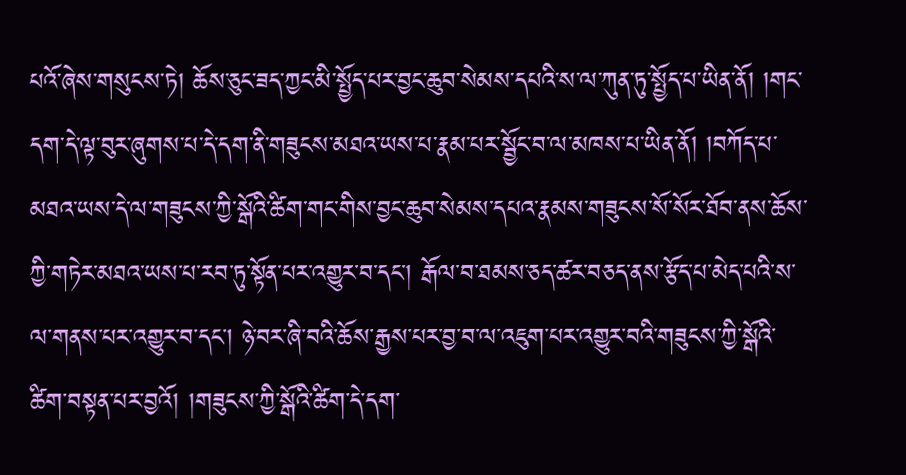པའོ་ཞེས་གསུངས་ཏེ། ཆོས་ཅུང་ཟད་ཀྱང་མི་སྤྱོད་པར་བྱང་ཆུབ་སེམས་དཔའི་ས་ལ་ཀུན་ཏུ་སྤྱོད་པ་ཡིན་ནོ། །གང་དག་དེ་ལྟ་བུར་ཞུགས་པ་དེ་དག་ནི་གཟུངས་མཐའ་ཡས་པ་རྣམ་པར་སྦྱོང་བ་ལ་མཁས་པ་ཡིན་ནོ། །བཀོད་པ་མཐའ་ཡས་དེ་ལ་གཟུངས་ཀྱི་སྒོའི་ཚིག་གང་གིས་བྱང་ཆུབ་སེམས་དཔའ་རྣམས་གཟུངས་སོ་སོར་ཐོབ་ནས་ཆོས་ཀྱི་གཏེར་མཐའ་ཡས་པ་རབ་ཏུ་སྟོན་པར་འགྱུར་བ་དང་། རྒོལ་བ་ཐམས་ཅད་ཚར་བཅད་ནས་རྩོད་པ་མེད་པའི་ས་ལ་གནས་པར་འགྱུར་བ་དང་། ཉེ་བར་ཞི་བའི་ཆོས་རྒྱས་པར་བྱ་བ་ལ་འཇུག་པར་འགྱུར་བའི་གཟུངས་ཀྱི་སྒོའི་ཚིག་བསྟན་པར་བྱའོ། །གཟུངས་ཀྱི་སྒོའི་ཚིག་དེ་དག་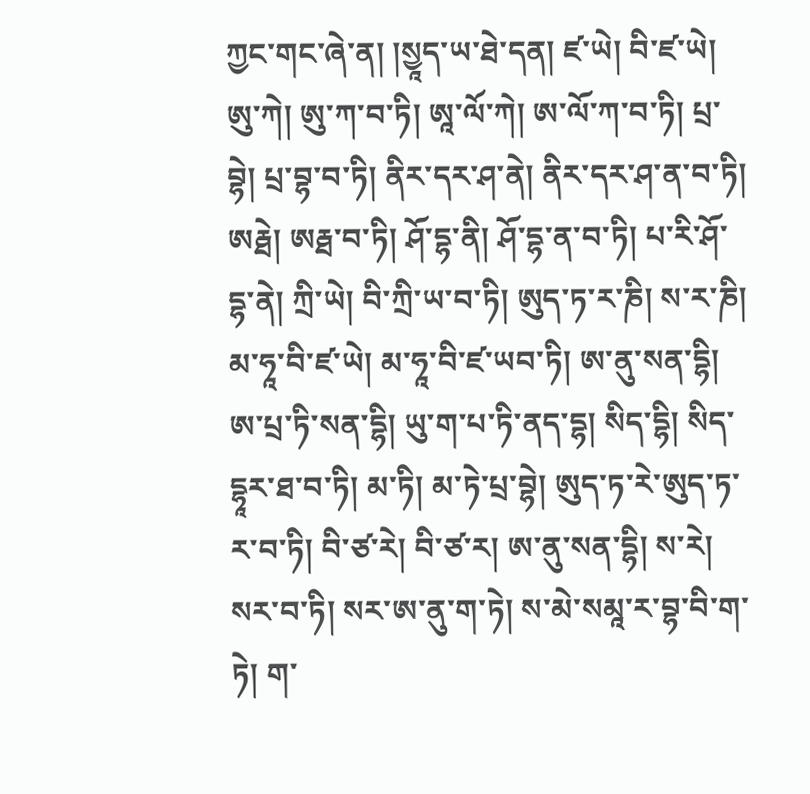ཀྱང་གང་ཞེ་ན། །སྱཱད་ཡ་ཐེ་དན། ཛ་ཡེ། བི་ཛ་ཡེ། ཨུ་ཀེ། ཨུ་ཀ་བ་ཏི། ཨཱ་ལོ་ཀེ། ཨ་ལོ་ཀ་བ་ཏི། པྲ་བྷེ། པྲ་བྷ་བ་ཏི། ནིར་དར་ཤ་ནེ། ནིར་དར་ཤ་ན་བ་ཏི། ཨརྠེ། ཨརྠ་བ་ཏི། ཤོ་དྷ་ནི། ཤོ་དྷ་ན་བ་ཏི། པ་རི་ཤོ་དྷ་ནེ། ཀྲི་ཡེ། བི་ཀྲི་ཡ་བ་ཏི། ཨུད་ཏ་ར་ཎི། ས་ར་ཎི། མ་ཧཱ་བི་ཛ་ཡེ། མ་ཧཱ་བི་ཛ་ཡབ་ཏི། ཨ་ནུ་སན་དྷི། ཨ་པྲ་ཏི་སན་དྷི། ཡུ་ག་པ་ཏི་ནད་དྷ། སིད་དྷི། སིད་དྷཱར་ཐ་བ་ཏི། མ་ཏི། མ་ཏེ་པྲ་བྷེ། ཨུད་ཏ་རེ་ཨུད་ཏ་ར་བ་ཏི། བི་ཙ་རེ། བི་ཙ་ར། ཨ་ནུ་སན་དྷི། ས་རེ། སར་བ་ཏི། སར་ཨ་ནུ་ག་ཏེ། ས་མེ་སམཱ་ར་བྷ་བི་ག་ཏེ། ག་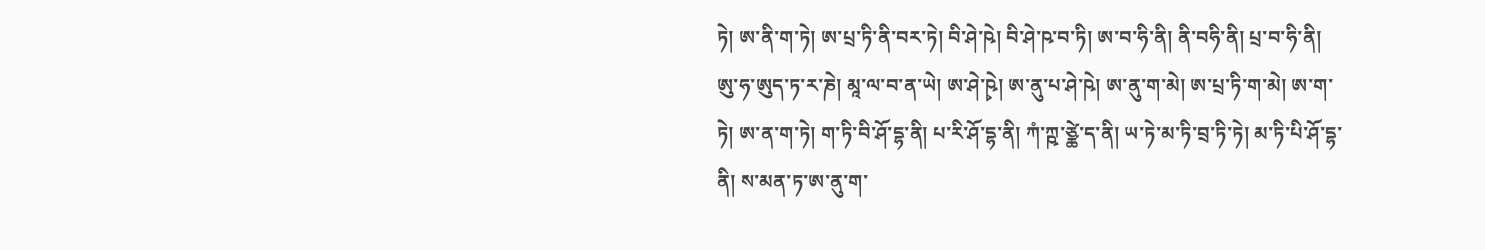ཏེ། ཨ་ནི་ག་ཏེ། ཨ་པྲ་ཏི་ནི་བར་ཏེ། བི་ཤེ་ཥེ། བི་ཤེ་ཥ་བ་ཏི། ཨ་བ་ཧི་ནི། ནི་བཧི་ནི། པྲ་བ་ཧི་ནི། ཨུ་ཧ་ཨུད་ཏ་ར་ཎེ། མཱ་ལ་བ་ན་ཡེ། ཨ་ཤེ་ཥྭེ། ཨ་ནུ་པ་ཤེ་ཥེ། ཨ་ནུ་ག་མེ། ཨ་པྲ་ཏི་ག་མེ། ཨ་ག་ཏེ། ཨ་ན་ག་ཏེ། ག་ཏི་བི་ཤོ་དྷ་ནི། པ་རི་ཤོ་དྷ་ནི། ཀཾ་ཀྵ་ཙྪེ་ད་ནི། ཡ་ཏེ་མ་ཏི་བྲ་ཏི་ཏེ། མ་ཏི་པི་ཤོ་དྷ་ནི། ས་མན་ཏ་ཨ་ནུ་ག་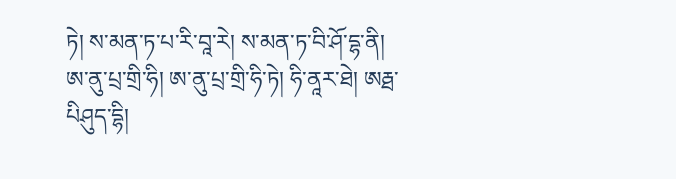ཏེ། ས་མན་ཏ་པ་རི་བཱ་རེ། ས་མན་ཏ་བི་ཤོ་དྷ་ནི། ཨ་ནུ་པྲ་གྲི་ཧི། ཨ་ནུ་པྲ་གྲི་ཧི་ཏེ། ཧི་ནཱར་ཐེ། ཨརྠ་པིཤུད་དྷི།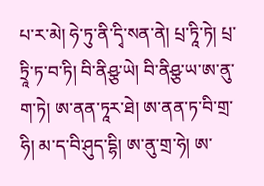པ་ར་མེ། ཧེ་ཏུ་ནི་དྭི་སན་ནེ། པྲ་ཏཱི་ཏེ། པྲ་ཏྲཱི་ཏ་བ་ཏི། བི་ནིཤྩ་ཡེ། བི་ནིཤྩ་ཡ་ཨ་ནུ་ག་ཏེ། ཨ་ནན་ཏཱར་ཐེ། ཨ་ནན་ཏ་བི་གྲ་ཧི། མ་ད་བི་ཤུད་དྷི། ཨ་ནུ་གྲ་ཧེ། ཨ་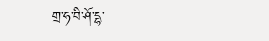གྲ་ཧ་བི་ཤོ་དྷ་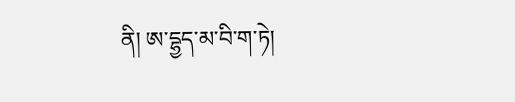ནི། ཨ་དྷྱད་མ་བི་ག་ཏེ།